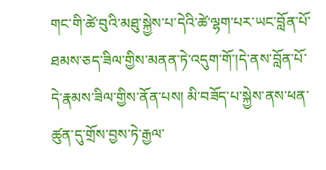གང་གི་ཚེ་བུའི་མཐུ་སྐྱེས་པ་དེའི་ཚེ་ལྷག་པར་ཡང་བློན་པོ་ཐམས་ཅད་ཟིལ་གྱིས་མནན་ཏེ་འདུག་གོ་།དེ་ནས་བློན་པོ་དེ་རྣམས་ཟིལ་གྱིས་ནོན་པས། མི་བཟོད་པ་སྐྱེས་ནས་ཕན་ཚུན་དུ་གྲོས་བྱས་ཏེ་རྒྱལ་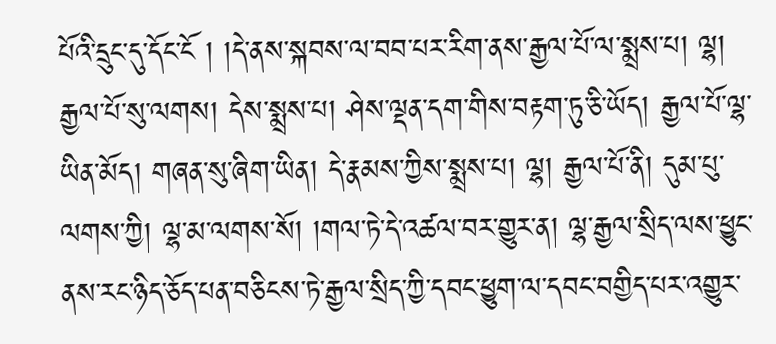པོའི་དྲུང་དུ་དོང་ངོ ། །དེ་ནས་སྐབས་ལ་བབ་པར་རིག་ནས་རྒྱལ་པོ་ལ་སྨྲས་པ། ལྷ། རྒྱལ་པོ་སུ་ལགས། དེས་སྨྲས་པ། ཤེས་ལྡན་དག་གིས་བརྟག་ཏུ་ཅི་ཡོད། རྒྱལ་པོ་ལྷ་ཡིན་མོད། གཞན་སུ་ཞིག་ཡིན། དེ་རྣམས་ཀྱིས་སྨྲས་པ། ལྷ། རྒྱལ་པོ་ནི། དུམ་པུ་ལགས་ཀྱི། ལྷ་མ་ལགས་སོ། །གལ་ཏེ་དེ་འཚལ་བར་གྱུར་ན། ལྷ་རྒྱལ་སྲིད་ལས་ཕྱུང་ནས་རང་ཉིད་ཅོད་པན་བཅིངས་ཏེ་རྒྱལ་སྲིད་ཀྱི་དབང་ཕྱུག་ལ་དབང་བགྱིད་པར་འགྱུར་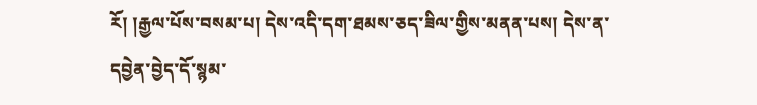རོ། །རྒྱལ་པོས་བསམ་པ། དེས་འདི་དག་ཐམས་ཅད་ཟིལ་གྱིས་མནན་པས། དེས་ན་དབྱེན་བྱེད་དོ་སྙམ་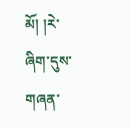མོ། །རེ་ཞིག་དུས་གཞན་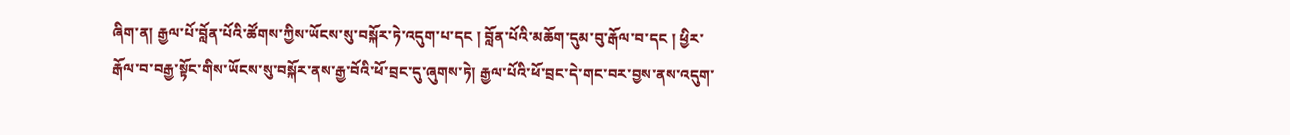ཞིག་ན། རྒྱལ་པོ་བློན་པོའི་ཚོགས་ཀྱིས་ཡོངས་སུ་བསྐོར་ཏེ་འདུག་པ་དང ། བློན་པོའི་མཆོག་དུམ་བུ་རྒོལ་བ་དང ། ཕྱིར་རྒོལ་བ་བརྒྱ་སྟོང་གིས་ཡོངས་སུ་བསྐོར་ནས་རྒྱ་བོའི་ཕོ་བྲང་དུ་ཞུགས་ཏེ། རྒྱལ་པོའི་ཕོ་བྲང་དེ་གང་བར་བྱས་ནས་འདུག་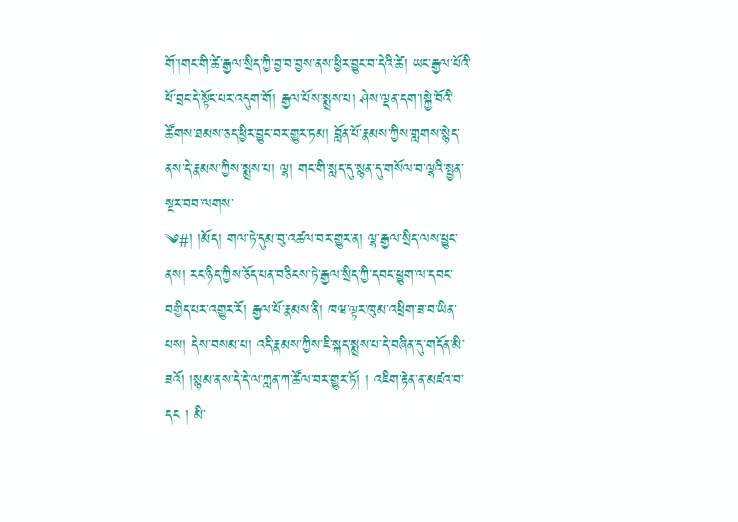གོ་།གང་གི་ཚེ་རྒྱལ་སྲིད་ཀྱི་བྱ་བ་བྱས་ནས་ཕྱིར་བྱུང་བ་དེའི་ཚེ། ཡང་རྒྱལ་པོའི་ཕོ་བྲང་དེ་སྟོང་པར་འདུག་གོ། རྒྱལ་པོས་སྨྲས་པ། ཤེས་ལྡན་དག་།སྐྱེ་བོའི་ཚོགས་ཐམས་ཅད་ཕྱིར་བྱུང་བར་གྱུར་ཏམ། བློན་པོ་རྣམས་ཀྱིས་གླགས་སྙེད་ནས་དེ་རྣམས་ཀྱིས་སྨྲས་པ། ལྷ། གང་གི་སླད་དུ་སྙན་དུ་གསོལ་བ་ལྷའི་སྤྱན་སྔར་བབ་ལགས་
༄#། །མོད། གལ་ཏེ་དུམ་བུ་འཚལ་བར་གྱུར་ན། ལྷ་རྒྱལ་སྲིད་ལས་ཕྱུང་ནས། རང་ཉིད་ཀྱིས་ཅོད་པན་བཅིངས་ཏེ་རྒྱལ་སྲིད་ཀྱི་དབང་ཕྱུག་ལ་དབང་བགྱིད་པར་འགྱུར་རོ། རྒྱལ་པོ་རྣམས་ནི། ཁཝ་ལྟར་ཁུམ་འཕྲིག་ཟ་བ་ཡིན་པས། དེས་བསམ་པ། འདི་རྣམས་ཀྱིས་ཇི་སྐད་སྨྲས་པ་དེ་བཞིན་དུ་གདོན་མི་ཟའོ། །སྙམ་ནས་དེ་དེ་ལ་ཀླན་ཀ་ཚོལ་བར་གྱུར་ཏོ། ། འཇིག་རྟེན་ན་མཛའ་བ་དང ། མི་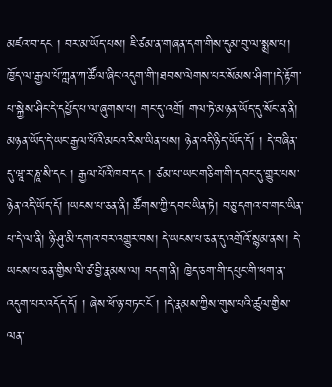མཛའ་བ་དང ། བར་མ་ཡོད་པས། ཇི་ཙམ་ན་གཞན་དག་གིས་དུམ་བུ་ལ་སྨྲས་པ། ཁྱོད་ལ་རྒྱལ་པོ་ཀླན་ཀ་ཚོལ་ཞིང་འདུག་གི་།ཐབས་ལེགས་པར་སོམས་ཤིག་།དེ་རྟོག་པ་སྐྱེས་ཤིང་དེ་དཔྱོད་པ་ལ་ཞུགས་པ། གང་དུ་འགྲོ། གལ་ཏེ་མཉན་ཡོད་དུ་སོང་ན་ནི། མཉན་ཡོད་དེ་ཡང་རྒྱལ་པོའི་མངའ་རིས་ཡིན་པས། ཉེན་འདི་ཉིད་ཡོད་དོ། ། དེ་བཞིན་དུ་ཝཱ་ར་ཎཱ་སི་དང ། རྒྱལ་པོའི་ཁབ་དང ། ཙམ་པ་ཡང་གཅིག་གི་དབང་དུ་གྱུར་པས་ཉེན་འདི་ཡོད་དོ། །ཡངས་པ་ཅན་ནི། ཚོགས་ཀྱི་དབང་ཡིན་ཏེ། བཅུ་དགའ་བ་གང་ཡིན་པ་དེ་ལ་ནི། ཉི་ཤུ་མི་དགའ་བར་འགྱུར་བས། དེ་ཡངས་པ་ཅན་དུ་འགྲོའོ་སྙམ་ནས། དེ་ཡངས་པ་ཅན་གྱིས་ལི་ཙ་བྱི་རྣམས་ལ། བདག་ནི། ཁྱེད་ཅག་གི་དཔུང་གི་ཕག་ན་འདུག་པར་འདོད་དོ། ། ཞེས་ཕོ་ཉ་བཏང་ངོ ། །དེ་རྣམས་ཀྱིས་གུས་པའི་ཚུལ་གྱིས་ལན་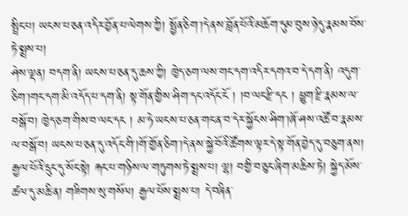སྤྲིང་པ། ཡངས་པ་ཅན་འདིར་བྱོན་པ་ལེགས་ཀྱི། སྤྱོན་ཅིག་།དེ་ནས་བློན་པོའི་མཆོག་དུམ་བུས་ཉེ་དུ་རྣམས་བོས་ཏེ་སྨྲས་པ།
ཤེས་ལྡན། བདག་ནི། ཡངས་པ་ཅན་དུ་ཆས་ཀྱི། ཁྱེད་ཅག་ལས་གང་དག་འདིར་དགའ་བ་དེ་དག་ནི། འདུག་ཅིག་།གང་དག་མི་འདོད་པ་དག་ནི། སྟ་གོན་གྱིས་ཤིག་དང་འདོང་ངོ ། །བ་ལང་རྫི་དང ། ཕྱུག་རྫི་རྣམས་ལ་བསྒོ་བ། ཁྱེད་ཅག་གིས་བ་ལང་དང ། མ་ཧེ་ཡངས་པ་ཅན་གང་ན་བ་དེར་སྐྱོངས་ཤིག་།ཞོ་ཤས་འཚོ་བ་རྣམས་ལ་བསྒོ་བ། ཡངས་པ་ཅན་དུ་འདོང་གི་།གོ་གྱོན་ཅིག་།དེ་ནས་སྐྱེ་བོའི་ཚོགས་ལྟར་དེ་སྟ་གོན་བྱེད་དུ་བཅུག་ནས། རྒྱལ་པོའི་དྲུང་དུ་སོང་སྟེ། རྐང་པ་གཉིས་ལ་གཏུགས་ཏེ་སྨྲས་པ། ལྷ། བགྱི་བ་ཅུང་ཞིག་མཆིས་ཏེ། སྐྱེད་མོས་ཚལ་དུ་མཆི་ན། གཟིགས་སུ་གསོལ། རྒྱལ་པོས་སྨྲས་པ། དེ་བཞིན་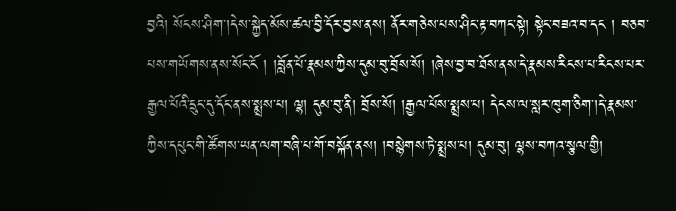བྱའི། སོངས་ཤིག་།དེས་སྐྱེད་མོས་ཚལ་བྱི་དོར་བྱས་ནས། ནོར་གཅེས་པས་ཤིང་རྟ་བཀང་སྟེ། སྟེང་བཟའ་བ་དང ། བཅབ་པས་གཡོགས་ནས་སོང་ངོ ། །བློན་པོ་རྣམས་ཀྱིས་དུམ་བུ་བྲོས་སོ། །ཞེས་བྱ་བ་ཐོས་ནས་དེ་རྣམས་རིངས་པ་རིངས་པར་རྒྱལ་པོའི་དྲུང་དུ་དོང་ནས་སྨྲས་པ། ལྷ། དུམ་བུ་ནི། བྲོས་སོ། །རྒྱལ་པོས་སྨྲས་པ། དེངས་ལ་སླར་ཁུག་ཅིག་།དེ་རྣམས་ཀྱིས་དཔུང་གི་ཚོགས་ཡན་ལག་བཞི་པ་གོ་བསྐོན་ནས། །བསྙེགས་ཏེ་སྨྲས་པ། དུམ་བུ། ལྷས་བཀའ་སྩལ་གྱི།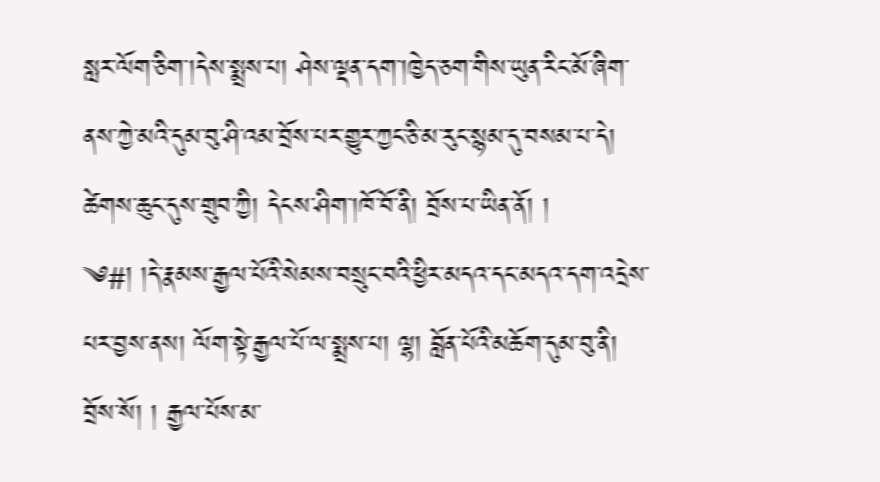སླར་ལོག་ཅིག་།དེས་སྨྲས་པ། ཤེས་ལྡན་དག་།ཁྱེད་ཅག་གིས་ཡུན་རིང་མོ་ཞིག་ནས་ཀྱེ་མའི་དུམ་བུ་ཤི་འམ་བྲོས་པར་གྱུར་ཀྱང་ཅི་མ་རུང་སྙམ་དུ་བསམ་པ་དེ། ཚེགས་ཆུང་དུས་གྲུབ་ཀྱི། དེངས་ཤིག་།ཁོ་བོ་ནི། བྲོས་པ་ཡིན་ནོ། །
༄#། །དེ་རྣམས་རྒྱལ་པོའི་སེམས་བསྲུང་བའི་ཕྱིར་མདའ་དང་མདའ་དག་འདྲེས་པར་བྱས་ནས། ལོག་སྟེ་རྒྱལ་པོ་ལ་སྨྲས་པ། ལྷ། བློན་པོའི་མཆོག་དུམ་བུ་ནི། བྲོས་སོ། ། རྒྱལ་པོས་མ་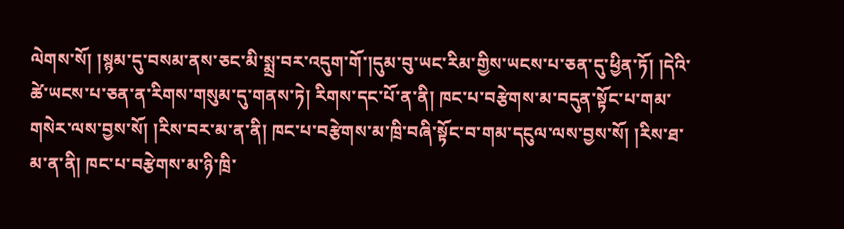ལེགས་སོ། །སྙམ་དུ་བསམ་ནས་ཅང་མི་སྨྲ་བར་འདུག་གོ་།དུམ་བུ་ཡང་རིམ་གྱིས་ཡངས་པ་ཅན་དུ་ཕྱིན་ཏོ། །དེའི་ཚེ་ཡངས་པ་ཅན་ན་རིགས་གསུམ་དུ་གནས་ཏེ། རིགས་དང་པོ་ན་ནི། ཁང་པ་བརྩེགས་མ་བདུན་སྟོང་པ་གམ་གསེར་ལས་བྱས་སོ། །རིས་བར་མ་ན་ནི། ཁང་པ་བརྩེགས་མ་ཁྲི་བཞི་སྟོང་བ་གམ་དངུལ་ལས་བྱས་སོ། །རིས་ཐ་མ་ན་ནི། ཁང་པ་བརྩེགས་མ་ཉི་ཁྲི་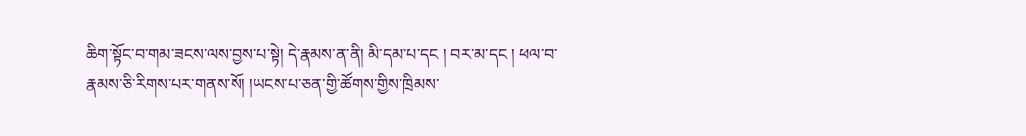ཆིག་སྟོང་བ་གམ་ཟངས་ལས་བྱས་པ་སྟེ། དེ་རྣམས་ན་ནི། མི་དམ་པ་དང ། བར་མ་དང ། ཕལ་བ་རྣམས་ཅི་རིགས་པར་གནས་སོ། །ཡངས་པ་ཅན་གྱི་ཚོགས་གྱིས་ཁྲིམས་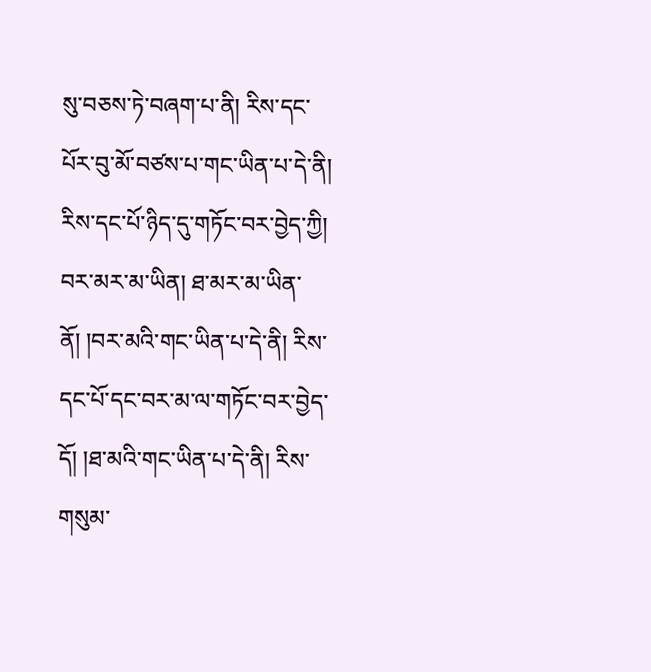སུ་བཅས་ཏེ་བཞག་པ་ནི། རིས་དང་པོར་བུ་མོ་བཙས་པ་གང་ཡིན་པ་དེ་ནི། རིས་དང་པོ་ཉིད་དུ་གཏོང་བར་བྱེད་ཀྱི། བར་མར་མ་ཡིན། ཐ་མར་མ་ཡིན་ནོ། །བར་མའི་གང་ཡིན་པ་དེ་ནི། རིས་དང་པོ་དང་བར་མ་ལ་གཏོང་བར་བྱེད་དོ། །ཐ་མའི་གང་ཡིན་པ་དེ་ནི། རིས་གསུམ་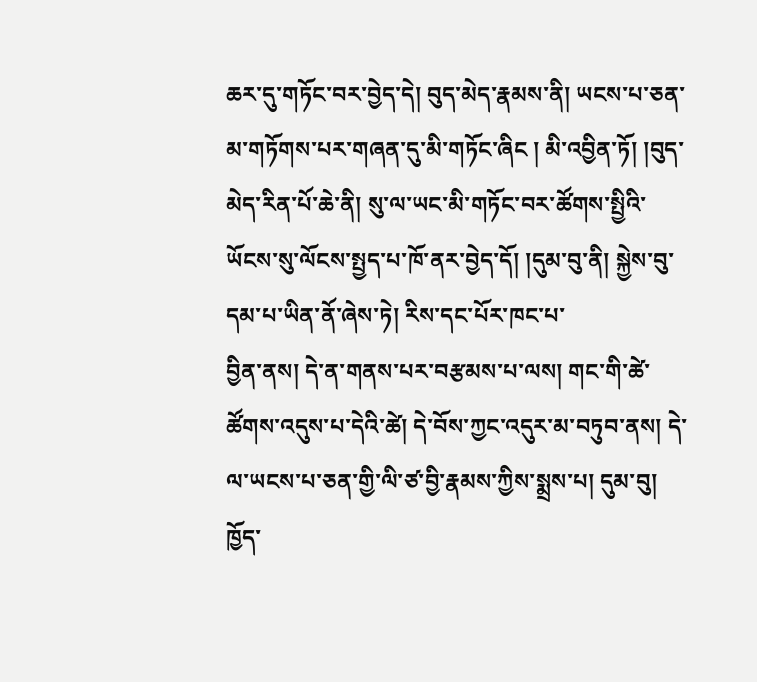ཆར་དུ་གཏོང་བར་བྱེད་དེ། བུད་མེད་རྣམས་ནི། ཡངས་པ་ཅན་མ་གཏོགས་པར་གཞན་དུ་མི་གཏོང་ཞིང ། མི་འབྱིན་ཏོ། །བུད་མེད་རིན་པོ་ཆེ་ནི། སུ་ལ་ཡང་མི་གཏོང་བར་ཚོགས་སྤྱིའི་ཡོངས་སུ་ལོངས་སྤྱད་པ་ཁོ་ནར་བྱེད་དོ། །དུམ་བུ་ནི། སྐྱེས་བུ་དམ་པ་ཡིན་ནོ་ཞེས་ཏེ། རིས་དང་པོར་ཁང་པ་
བྱིན་ནས། དེ་ན་གནས་པར་བརྩམས་པ་ལས། གང་གི་ཚེ་ཚོགས་འདུས་པ་དེའི་ཚེ། དེ་བོས་ཀྱང་འདུར་མ་བཏུབ་ནས། དེ་ལ་ཡངས་པ་ཅན་གྱི་ལི་ཙ་བྱི་རྣམས་ཀྱིས་སྨྲས་པ། དུམ་བུ། ཁྱོད་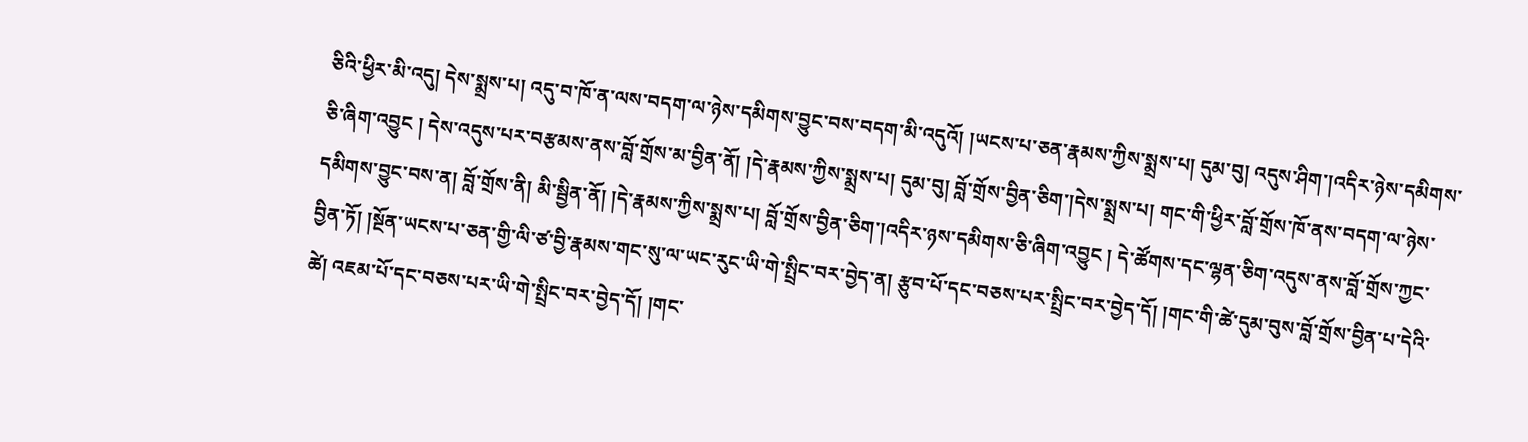ཅིའི་ཕྱིར་མི་འདུ། དེས་སྨྲས་པ། འདུ་བ་ཁོ་ན་ལས་བདག་ལ་ཉེས་དམིགས་བྱུང་བས་བདག་མི་འདུའོ། །ཡངས་པ་ཅན་རྣམས་ཀྱིས་སྨྲས་པ། དུམ་བུ། འདུས་ཤིག་།འདིར་ཉེས་དམིགས་ཅི་ཞིག་འབྱུང ། དེས་འདུས་པར་བརྩམས་ནས་བློ་གྲོས་མ་བྱིན་ནོ། །དེ་རྣམས་ཀྱིས་སྨྲས་པ། དུམ་བུ། བློ་གྲོས་བྱིན་ཅིག་།དེས་སྨྲས་པ། གང་གི་ཕྱིར་བློ་གྲོས་ཁོ་ནས་བདག་ལ་ཉེས་དམིགས་བྱུང་བས་ན། བློ་གྲོས་ནི། མི་སྦྱིན་ནོ། །དེ་རྣམས་ཀྱིས་སྨྲས་པ། བློ་གྲོས་བྱིན་ཅིག་།འདིར་ཉས་དམིགས་ཅི་ཞིག་འབྱུང ། དེ་ཚོགས་དང་ལྷན་ཅིག་འདུས་ནས་བློ་གྲོས་ཀྱང་བྱིན་ཏོ། །སྔོན་ཡངས་པ་ཅན་གྱི་ལི་ཙ་བྱི་རྣམས་གང་སུ་ལ་ཡང་རུང་ཡི་གེ་སྤྲིང་བར་བྱེད་ན། རྩུབ་པོ་དང་བཅས་པར་སྤྲིང་བར་བྱེད་དོ། །གང་གི་ཚེ་དུམ་བུས་བློ་གྲོས་བྱིན་པ་དེའི་ཚེ། འཇམ་པོ་དང་བཅས་པར་ཡི་གེ་སྤྲིང་བར་བྱེད་དོ། །གང་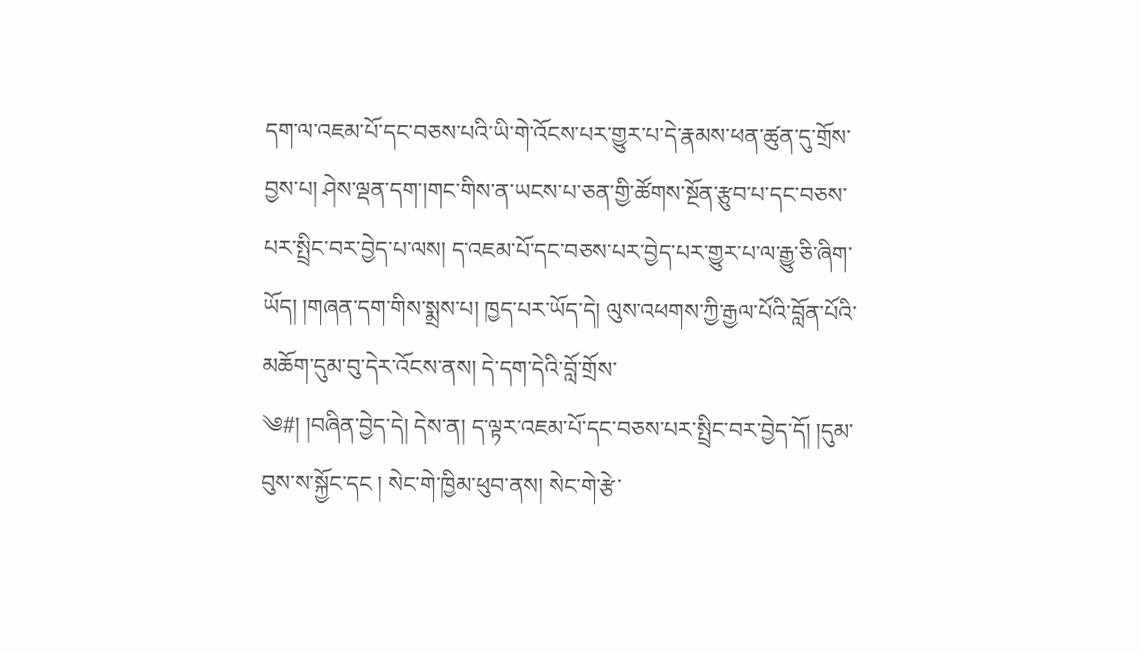དག་ལ་འཇམ་པོ་དང་བཅས་པའི་ཡི་གེ་འོངས་པར་གྱུར་པ་དེ་རྣམས་ཕན་ཚུན་དུ་གྲོས་བྱས་པ། ཤེས་ལྡན་དག་།གང་གིས་ན་ཡངས་པ་ཅན་གྱི་ཚོགས་སྔོན་རྩུབ་པ་དང་བཅས་པར་སྤྲིང་བར་བྱེད་པ་ལས། ད་འཇམ་པོ་དང་བཅས་པར་བྱེད་པར་གྱུར་པ་ལ་རྒྱུ་ཅི་ཞིག་ཡོད། །གཞན་དག་གིས་སྨྲས་པ། ཁྱད་པར་ཡོད་དེ། ལུས་འཕགས་ཀྱི་རྒྱལ་པོའི་བློན་པོའི་མཆོག་དུམ་བུ་དེར་འོངས་ནས། དེ་དག་དེའི་བློ་གྲོས་
༄#། །བཞིན་བྱེད་དེ། དེས་ན། ད་ལྟར་འཇམ་པོ་དང་བཅས་པར་སྤྲིང་བར་བྱེད་དོ། །དུམ་བུས་ས་སྐྱོང་དང ། སེང་གེ་ཁྱིམ་ཕུབ་ནས། སེང་གེ་རྩེ་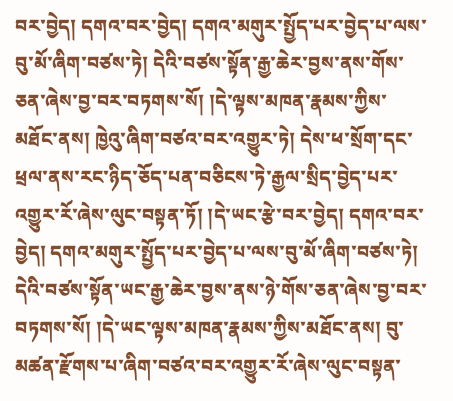བར་བྱེད། དགའ་བར་བྱེད། དགའ་མགུར་སྤྱོད་པར་བྱེད་པ་ལས་བུ་མོ་ཞིག་བཙས་ཏེ། དེའི་བཙས་སྟོན་རྒྱ་ཆེར་བྱས་ནས་གོས་ཅན་ཞེས་བྱ་བར་བཏགས་སོ། །དེ་ལྟས་མཁན་རྣམས་ཀྱིས་མཐོང་ནས། ཁྱེའུ་ཞིག་བཙའ་བར་འགྱུར་ཏེ། དེས་ཕ་སྲོག་དང་ཕྲལ་ནས་རང་ཉིད་ཅོད་པན་བཅིངས་ཏེ་རྒྱལ་སྲིད་བྱེད་པར་འགྱུར་རོ་ཞེས་ལུང་བསྟན་ཏོ། །དེ་ཡང་རྩེ་བར་བྱེད། དགའ་བར་བྱེད། དགའ་མགུར་སྤྱོད་པར་བྱེད་པ་ལས་བུ་མོ་ཞིག་བཙས་ཏེ། དེའི་བཙས་སྟོན་ཡང་རྒྱ་ཆེར་བྱས་ནས་ཉེ་གོས་ཅན་ཞེས་བྱ་བར་བཏགས་སོ། །དེ་ཡང་ལྟས་མཁན་རྣམས་ཀྱིས་མཐོང་ནས། བུ་མཚན་རྫོགས་པ་ཞིག་བཙའ་བར་འགྱུར་རོ་ཞེས་ལུང་བསྟན་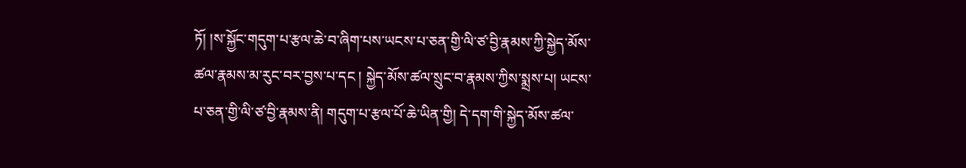ཏོ། །ས་སྐྱོང་གདུག་པ་རྩལ་ཆེ་བ་ཞིག་པས་ཡངས་པ་ཅན་གྱི་ལི་ཙ་བྱི་རྣམས་ཀྱི་སྐྱེད་མོས་ཚལ་རྣམས་མ་རུང་བར་བྱས་པ་དང ། སྐྱེད་མོས་ཚལ་སྲུང་བ་རྣམས་ཀྱིས་སྨྲས་པ། ཡངས་པ་ཅན་གྱི་ལི་ཙ་བྱི་རྣམས་ནི། གདུག་པ་རྩལ་པོ་ཆེ་ཡིན་གྱི། དེ་དག་གི་སྐྱེད་མོས་ཚལ་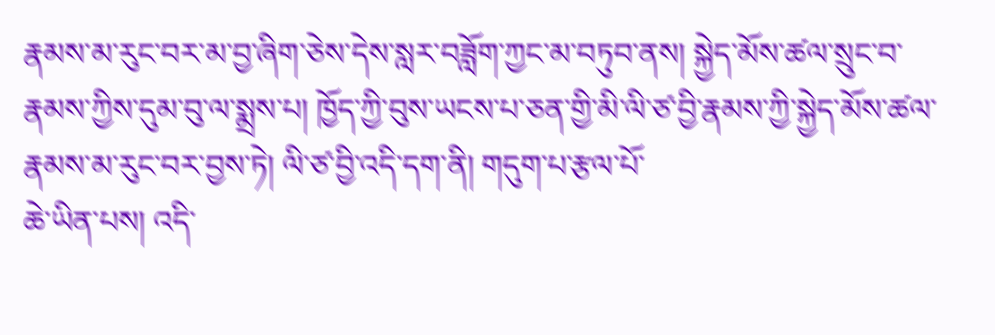རྣམས་མ་རུང་བར་མ་བྱ་ཞིག་ཅེས་དེས་སླར་བཟློག་ཀྱང་མ་བཏུབ་ནས། སྐྱེད་མོས་ཚལ་སྲུང་བ་རྣམས་ཀྱིས་དུམ་བུ་ལ་སྨྲས་པ། ཁྱོད་ཀྱི་བུས་ཡངས་པ་ཅན་གྱི་མི་ལི་ཙ་བྱི་རྣམས་ཀྱི་སྐྱེད་མོས་ཚལ་རྣམས་མ་རུང་བར་བྱས་ཏེ། ལི་ཙ་བྱི་འདི་དག་ནི། གདུག་པ་རྩལ་པོ་
ཆེ་ཡིན་པས། འདི་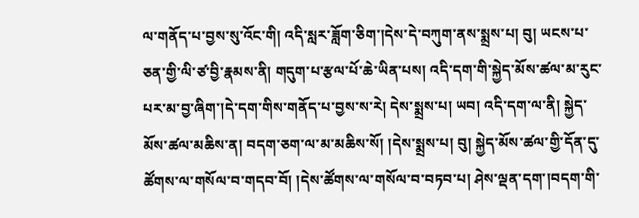ལ་གནོད་པ་བྱས་སུ་འོང་གི། འདི་སླར་ཟློག་ཅིག་།དེས་དེ་བཀུག་ནས་སྨྲས་པ། བུ། ཡངས་པ་ཅན་གྱི་ལི་ཙ་བྱི་རྣམས་ནི། གདུག་པ་རྩལ་པོ་ཆེ་ཡིན་པས། འདི་དག་གི་སྐྱེད་མོས་ཚལ་མ་རུང་པར་མ་བྱ་ཞིག་།དེ་དག་གིས་གནོད་པ་བྱས་ས་རེ། དེས་སྨྲས་པ། ཡབ། འདི་དག་ལ་ནི། སྐྱེད་མོས་ཚལ་མཆིས་ན། བདག་ཅག་ལ་མ་མཆིས་སོ། །དེས་སྨྲས་པ། བུ། སྐྱེད་མོས་ཚལ་གྱི་དོན་དུ་ཚོགས་ལ་གསོལ་བ་གདབ་བོ། །དེས་ཚོགས་ལ་གསོལ་བ་བཏབ་པ། ཤེས་ལྡན་དག་།བདག་གི་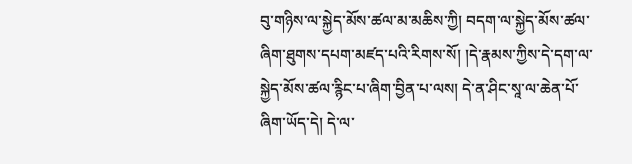བུ་གཉིས་ལ་སྐྱེད་མོས་ཚལ་མ་མཆིས་ཀྱི། བདག་ལ་སྐྱེད་མོས་ཚལ་ཞིག་ཐུགས་དཔག་མཛད་པའི་རིགས་སོ། །དེ་རྣམས་ཀྱིས་དེ་དག་ལ་སྐྱེད་མོས་ཚལ་རྙིང་པ་ཞིག་བྱིན་པ་ལས། དེ་ན་ཤིང་སཱ་ལ་ཆེན་པོ་ཞིག་ཡོད་དེ། དེ་ལ་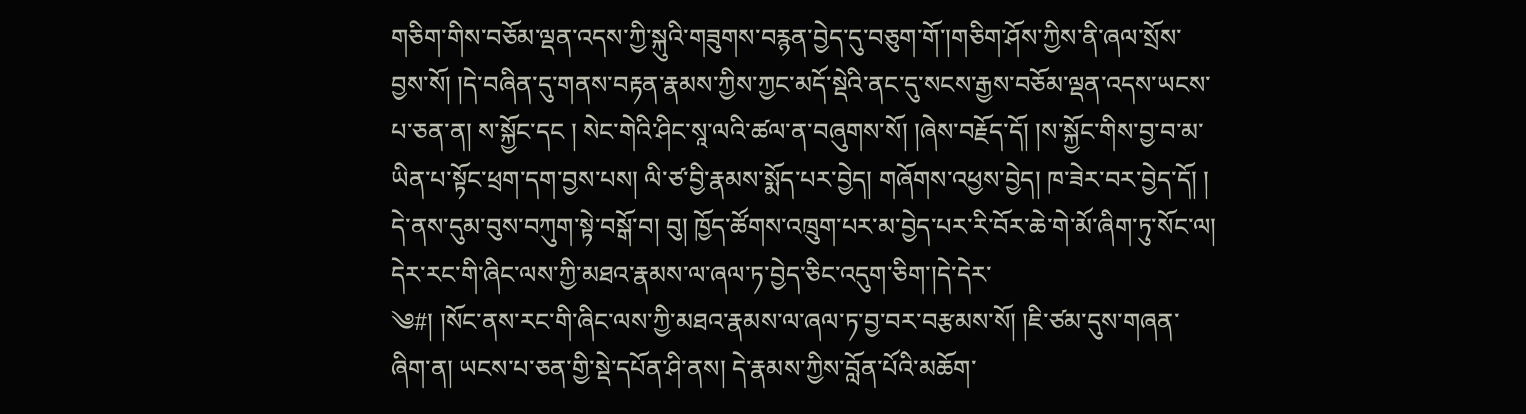གཅིག་གིས་བཅོམ་ལྡན་འདས་ཀྱི་སྐུའི་གཟུགས་བརྙན་བྱེད་དུ་བཅུག་གོ་།གཅིག་ཤོས་ཀྱིས་ནི་ཞལ་སྲོས་བྱས་སོ། །དེ་བཞིན་དུ་གནས་བརྟན་རྣམས་ཀྱིས་ཀྱང་མདོ་སྡེའི་ནང་དུ་སངས་རྒྱས་བཅོམ་ལྡན་འདས་ཡངས་པ་ཅན་ན། ས་སྐྱོང་དང ། སེང་གེའི་ཤིང་སཱ་ལའི་ཚལ་ན་བཞུགས་སོ། །ཞེས་བརྗོད་དོ། །ས་སྐྱོང་གིས་བྱ་བ་མ་ཡིན་པ་སྟོང་ཕྲག་དག་བྱས་པས། ལི་ཙ་བྱི་རྣམས་སྨོད་པར་བྱེད། གཞོགས་འཕྱས་བྱེད། ཁ་ཟེར་བར་བྱེད་དོ། ། དེ་ནས་དུམ་བུས་བཀུག་སྟེ་བསྒོ་བ། བུ། ཁྱོད་ཚོགས་འཁྲུག་པར་མ་བྱེད་པར་རི་བོར་ཆེ་གེ་མོ་ཞིག་ཏུ་སོང་ལ། དེར་རང་གི་ཞིང་ལས་ཀྱི་མཐའ་རྣམས་ལ་ཞལ་ཏ་བྱེད་ཅིང་འདུག་ཅིག་།དེ་དེར་
༄#། །སོང་ནས་རང་གི་ཞིང་ལས་ཀྱི་མཐའ་རྣམས་ལ་ཞལ་ཏ་བྱ་བར་བརྩམས་སོ། །ཇི་ཙམ་དུས་གཞན་ཞིག་ན། ཡངས་པ་ཅན་གྱི་སྡེ་དཔོན་ཤི་ནས། དེ་རྣམས་ཀྱིས་བློན་པོའི་མཆོག་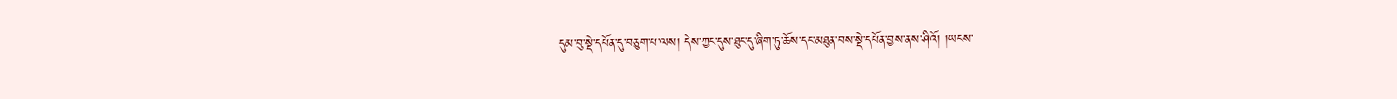དུམ་བུ་སྡེ་དཔོན་དུ་བཅུག་པ་ལས། དེས་ཀྱང་དུས་ཐུང་དུ་ཞིག་ཏུ་ཆོས་དང་མཐུན་བས་སྡེ་དཔོན་བྱས་ནས་ཤིའོ། །ཡངས་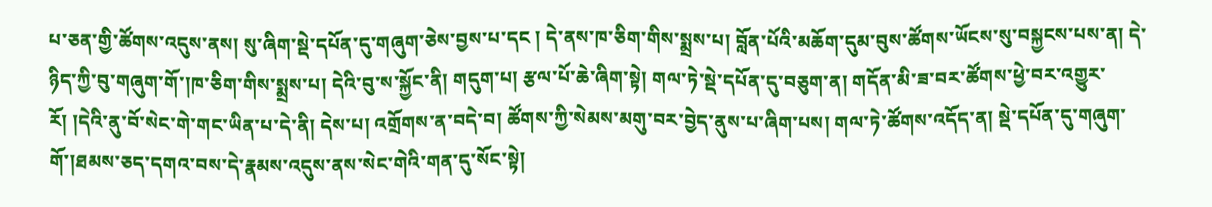པ་ཅན་གྱི་ཚོགས་འདུས་ནས། སུ་ཞིག་སྡེ་དཔོན་དུ་གཞུག་ཅེས་བྱས་པ་དང ། དེ་ནས་ཁ་ཅིག་གིས་སྨྲས་པ། བློན་པོའི་མཆོག་དུམ་བུས་ཚོགས་ཡོངས་སུ་བསྐྱངས་པས་ན། དེ་ཉིད་ཀྱི་བུ་གཞུག་གོ་།ཁ་ཅིག་གིས་སྨྲས་པ། དེའི་བུ་ས་སྐྱོང་ནི། གདུག་པ། རྩལ་པོ་ཆེ་ཞིག་སྟེ། གལ་ཏེ་སྡེ་དཔོན་དུ་བཅུག་ན། གདོན་མི་ཟ་བར་ཚོགས་ཕྱེ་བར་འགྱུར་རོ། །དེའི་ནུ་བོ་སེང་གེ་གང་ཡིན་པ་དེ་ནི། དེས་པ། འགྲོགས་ན་བདེ་བ། ཚོགས་ཀྱི་སེམས་མགུ་བར་བྱེད་ནུས་པ་ཞིག་པས། གལ་ཏེ་ཚོགས་འདོད་ན། སྡེ་དཔོན་དུ་གཞུག་གོ་།ཐམས་ཅད་དགའ་བས་དེ་རྣམས་འདུས་ནས་སེང་གེའི་གན་དུ་སོང་སྟེ།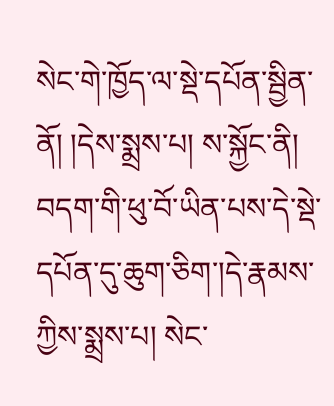སེང་གེ་ཁྱོད་ལ་སྡེ་དཔོན་སྦྱིན་ནོ། །དེས་སྨྲས་པ། ས་སྐྱོང་ནི། བདག་གི་ཕུ་བོ་ཡིན་པས་དེ་སྡེ་དཔོན་དུ་ཆུག་ཅིག་།དེ་རྣམས་ཀྱིས་སྨྲས་པ། སེང་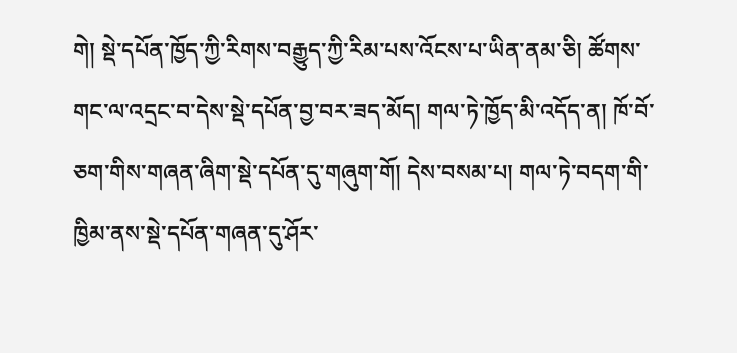གེ། སྡེ་དཔོན་ཁྱོད་ཀྱི་རིགས་བརྒྱུད་ཀྱི་རིམ་པས་འོངས་པ་ཡིན་ནམ་ཅི། ཚོགས་གང་ལ་འདྲང་བ་དེས་སྡེ་དཔོན་བྱ་བར་ཟད་མོད། གལ་ཏེ་ཁྱོད་མི་འདོད་ན། ཁོ་བོ་ཅག་གིས་གཞན་ཞིག་སྡེ་དཔོན་དུ་གཞུག་གོ། དེས་བསམ་པ། གལ་ཏེ་བདག་གི་ཁྱིམ་ནས་སྡེ་དཔོན་གཞན་དུ་ཤོར་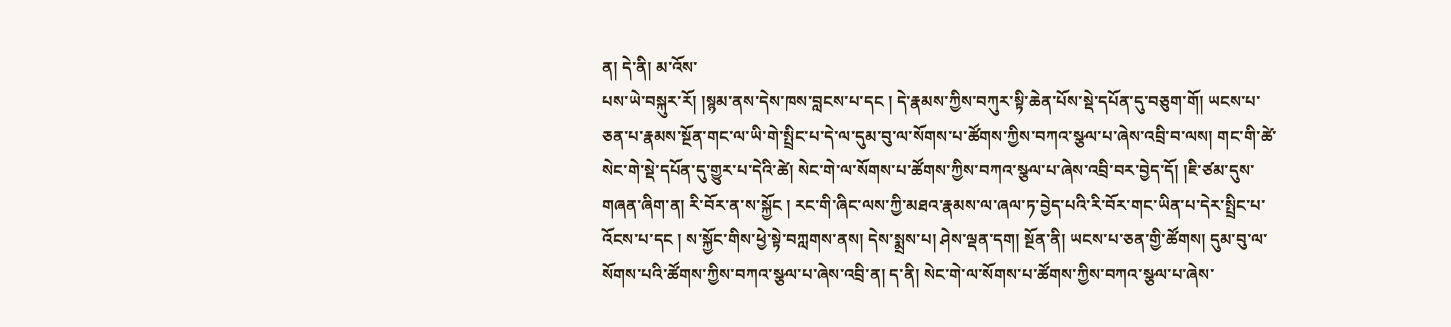ན། དེ་ནི། མ་འོས་
པས་ཡེ་བསྐུར་རོ། །སྙམ་ནས་དེས་ཁས་བླངས་པ་དང ། དེ་རྣམས་ཀྱིས་བཀུར་སྟི་ཆེན་པོས་སྡེ་དཔོན་དུ་བཅུག་གོ། ཡངས་པ་ཅན་པ་རྣམས་སྔོན་གང་ལ་ཡི་གེ་སྤྲིང་པ་དེ་ལ་དུམ་བུ་ལ་སོགས་པ་ཚོགས་ཀྱིས་བཀའ་སྩལ་པ་ཞེས་འབྲི་བ་ལས། གང་གི་ཚེ་སེང་གེ་སྡེ་དཔོན་དུ་གྱུར་པ་དེའི་ཚེ། སེང་གེ་ལ་སོགས་པ་ཚོགས་ཀྱིས་བཀའ་སྩལ་པ་ཞེས་འབྲི་བར་བྱེད་དོ། །ཇི་ཙམ་དུས་གཞན་ཞིག་ན། རི་བོར་ན་ས་སྐྱོང ། རང་གི་ཞིང་ལས་ཀྱི་མཐའ་རྣམས་ལ་ཞལ་ཏ་བྱེད་པའི་རི་བོར་གང་ཡིན་པ་དེར་སྤྲིང་པ་འོངས་པ་དང ། ས་སྐྱོང་གིས་ཕྱེ་སྟེ་བཀླགས་ནས། དེས་སྨྲས་པ། ཤེས་ལྡན་དག། སྔོན་ནི། ཡངས་པ་ཅན་གྱི་ཚོགས། དུམ་བུ་ལ་སོགས་པའི་ཚོགས་ཀྱིས་བཀའ་སྩལ་པ་ཞེས་འབྲི་ན། ད་ནི། སེང་གེ་ལ་སོགས་པ་ཚོགས་ཀྱིས་བཀའ་སྩལ་པ་ཞེས་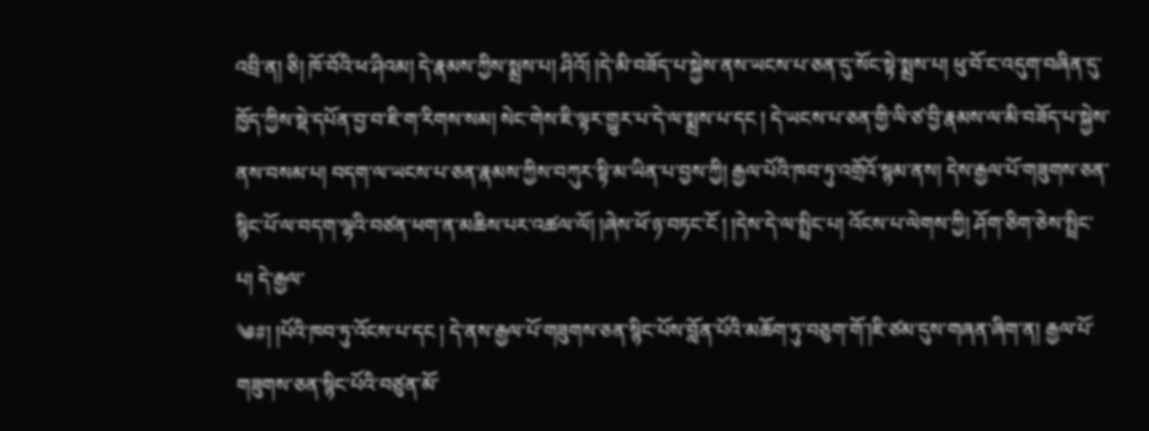འབྲི་ན། ཅི། ཁོ་བོའི་ཕ་ཤིའམ། དེ་རྣམས་ཀྱིས་སྨྲས་པ། ཤིའོ། །དེ་མི་བཟོད་པ་སྐྱེས་ནས་ཡངས་པ་ཅན་དུ་སོང་སྟེ་སྨྲས་པ། ཕུ་བོ་ང་འདུག་བཞིན་དུ་ཁྱོད་ཀྱིས་སྡེ་དཔོན་བྱ་བ་ཇི་ག་རིགས་སམ། སེང་གེས་ཇི་ལྟར་གྱུར་པ་དེ་ལ་སྨྲས་པ་དང ། དེ་ཡངས་པ་ཅན་གྱི་ལི་ཙ་བྱི་རྣམས་ལ་མི་བཟོད་པ་སྐྱེས་ནས་བསམ་པ། བདག་ལ་ཡངས་པ་ཅན་རྣམས་ཀྱིས་བཀུར་སྟི་མ་ཡིན་པ་བྱས་ཀྱི། རྒྱལ་པོའི་ཁབ་ཏུ་འགྲོའོ་སྙམ་ནས། དེས་རྒྱལ་པོ་གཟུགས་ཅན་སྙིང་པོ་ལ་བདག་ལྷའི་བཙན་ཕག་ན་མཆིས་པར་འཚལ་ལོ། །ཞེས་ཕོ་ཉ་བཏང་ངོ ། །དེས་དེ་ལ་སྤྲིང་པ། འོངས་པ་ལེགས་ཀྱི། ཤོག་ཅིག་ཅེས་སྤྲིང་པ། དེ་རྒྱལ་
༄#། །པོའི་ཁབ་ཏུ་འོངས་པ་དང ། དེ་ནས་རྒྱལ་པོ་གཟུགས་ཅན་སྙིང་པོས་བློན་པོའི་མཆོག་ཏུ་བཅུག་གོ་།ཇི་ཙམ་དུས་གཞན་ཞིག་ན། རྒྱལ་པོ་གཟུགས་ཅན་སྙིང་པོའི་བཙུན་མོ་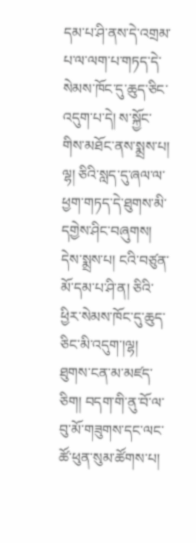དམ་པ་ཤི་ནས་དེ་འགྲམ་པ་ལ་ལག་པ་གཏད་དེ་སེམས་ཁོང་དུ་ཆུད་ཅིང་འདུག་པ་དེ། ས་སྐྱོང་གིས་མཐོང་ནས་སྨྲས་པ། ལྷ། ཅིའི་སླད་དུ་ཞལ་ལ་ཕྱག་གཏད་དེ་ཐུགས་མི་དགྱེས་ཤིང་བཞུགས། དེས་སྨྲས་པ། ངའི་བཙུན་མོ་དམ་པ་ཤི་ན། ཅིའི་ཕྱིར་སེམས་ཁོང་དུ་ཆུད་ཅིང་མི་འདུག་།ལྷ། ཐུགས་ངན་མ་མཛད་ཅིག། བདག་གི་ནུ་བོ་ལ་བུ་མོ་གཟུགས་དང་ལང་ཚོ་ཕུན་སུམ་ཚོགས་པ།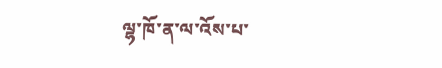ལྷ་ཁོ་ན་ལ་འོས་པ་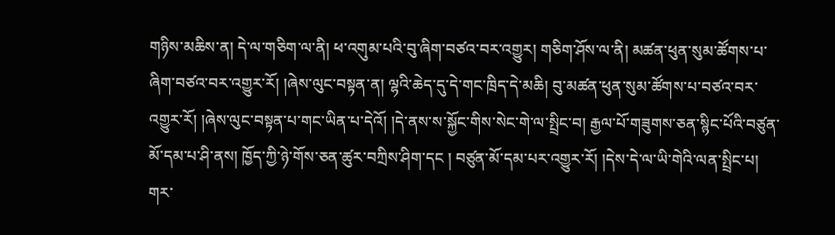གཉིས་མཆིས་ན། དེ་ལ་གཅིག་ལ་ནི། ཕ་འགུམ་པའི་བུ་ཞིག་བཙའ་བར་འགྱུར། གཅིག་ཤོས་ལ་ནི། མཚན་ཕུན་སུམ་ཚོགས་པ་ཞིག་བཙའ་བར་འགྱུར་རོ། །ཞེས་ལུང་བསྟན་ན། ལྷའི་ཆེད་དུ་དེ་གང་ཁྲིད་དེ་མཆི། བུ་མཚན་ཕུན་སུམ་ཚོགས་པ་བཙའ་བར་འགྱུར་རོ། །ཞེས་ལུང་བསྟན་པ་གང་ཡིན་པ་དེའོ། །དེ་ནས་ས་སྐྱོང་གིས་སེང་གེ་ལ་སྤྲིང་བ། རྒྱལ་པོ་གཟུགས་ཅན་སྙིང་པོའི་བཙུན་མོ་དམ་པ་ཤི་ནས། ཁྱོད་ཀྱི་ཉེ་གོས་ཅན་ཚུར་བཀྲིས་ཤིག་དང ། བཙུན་མོ་དམ་པར་འགྱུར་རོ། །དེས་དེ་ལ་ཡི་གེའི་ལན་སྤྲིང་པ། གར་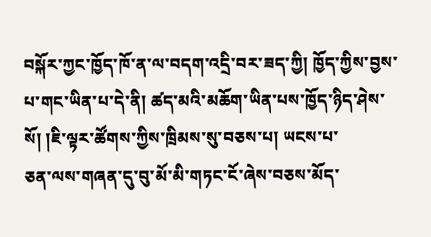བསྐོར་ཀྱང་ཁྱོད་ཁོ་ན་ལ་བདག་འདྲི་བར་ཟད་ཀྱི། ཁྱོད་ཀྱིས་བྱས་པ་གང་ཡིན་པ་དེ་ནི། ཚད་མའི་མཆོག་ཡིན་པས་ཁྱོད་ཉིད་ཤེས་སོ། །ཇི་ལྟར་ཚོགས་ཀྱིས་ཁྲིམས་སུ་བཅས་པ། ཡངས་པ་
ཅན་ལས་གཞན་དུ་བུ་མོ་མི་གཏང་ངོ་ཞེས་བཅས་མོད་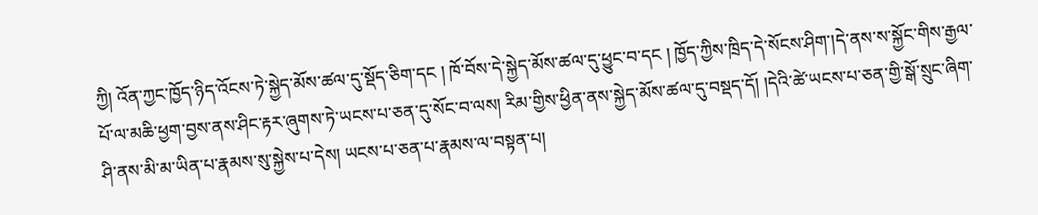ཀྱི། འོན་ཀྱང་ཁྱོད་ཉིད་འོངས་ཏེ་སྐྱེད་མོས་ཚལ་དུ་སྡོད་ཅིག་དང ། ཁོ་བོས་དེ་སྐྱེད་མོས་ཚལ་དུ་ཕྱུང་བ་དང ། ཁྱོད་ཀྱིས་ཁྲིད་དེ་སོངས་ཤིག་།དེ་ནས་ས་སྐྱོང་གིས་རྒྱལ་པོ་ལ་མཆི་ཕྱག་བྱས་ནས་ཤིང་རྟར་ཞུགས་ཏེ་ཡངས་པ་ཅན་དུ་སོང་བ་ལས། རིམ་གྱིས་ཕྱིན་ནས་སྐྱེད་མོས་ཚལ་དུ་བསྡད་དོ། །དེའི་ཚེ་ཡངས་པ་ཅན་གྱི་སྒོ་སྲུང་ཞིག་ཤི་ནས་མི་མ་ཡིན་པ་རྣམས་སུ་སྐྱེས་པ་དེས། ཡངས་པ་ཅན་པ་རྣམས་ལ་བསྟན་པ།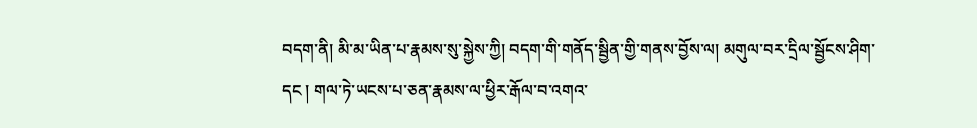བདག་ནི། མི་མ་ཡིན་པ་རྣམས་སུ་སྐྱེས་ཀྱི། བདག་གི་གནོད་སྦྱིན་གྱི་གནས་བྱོས་ལ། མགུལ་བར་དྲིལ་སྦྱོངས་ཤིག་དང ། གལ་ཏེ་ཡངས་པ་ཅན་རྣམས་ལ་ཕྱིར་རྒོལ་བ་འགའ་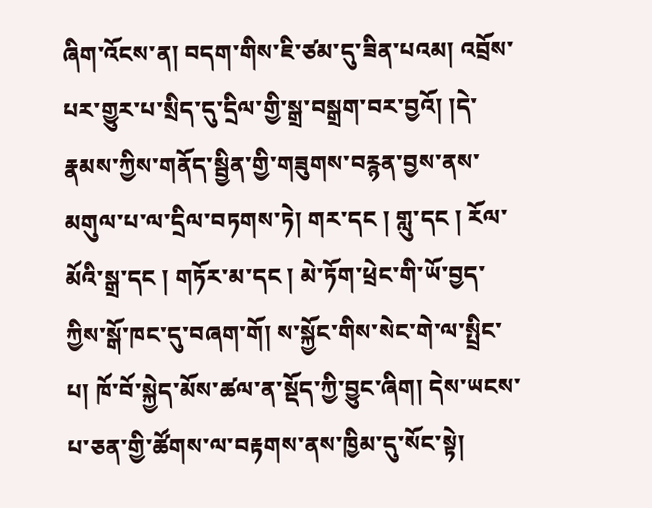ཞིག་འོངས་ན། བདག་གིས་ཇི་ཙམ་དུ་ཟིན་པའམ། འབྲོས་པར་གྱུར་པ་སྲིད་དུ་དྲིལ་གྱི་སྒྲ་བསྒྲག་བར་བྱའོ། །དེ་རྣམས་ཀྱིས་གནོད་སྦྱིན་གྱི་གཟུགས་བརྙན་བྱས་ནས་མགུལ་པ་ལ་དྲིལ་བཏགས་ཏེ། གར་དང ། གླུ་དང ། རོལ་མོའི་སྒྲ་དང ། གཏོར་མ་དང ། མེ་ཏོག་ཕྲེང་གི་ཡོ་བྱད་ཀྱིས་སྒོ་ཁང་དུ་བཞག་གོ། ས་སྐྱོང་གིས་སེང་གེ་ལ་སྤྲིང་པ། ཁོ་བོ་སྐྱེད་མོས་ཚལ་ན་སྡོད་ཀྱི་བྱུང་ཞིག། དེས་ཡངས་པ་ཅན་གྱི་ཚོགས་ལ་བརྟགས་ནས་ཁྱིམ་དུ་སོང་སྟེ།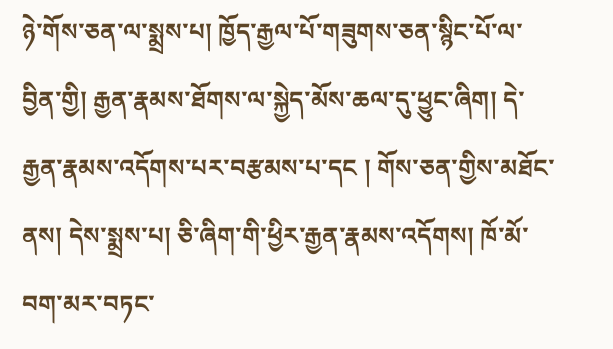ཉེ་གོས་ཅན་ལ་སྨྲས་པ། ཁྱོད་རྒྱལ་པོ་གཟུགས་ཅན་སྙིང་པོ་ལ་བྱིན་གྱི། རྒྱན་རྣམས་ཐོགས་ལ་སྐྱེད་མོས་ཆལ་དུ་ཕྱུང་ཞིག། དེ་རྒྱན་རྣམས་འདོགས་པར་བརྩམས་པ་དང ། གོས་ཅན་གྱིས་མཐོང་ནས། དེས་སྨྲས་པ། ཅི་ཞིག་གི་ཕྱིར་རྒྱན་རྣམས་འདོགས། ཁོ་མོ་བག་མར་བཏང་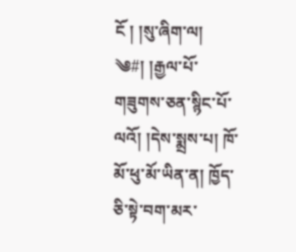ངོ ། །སུ་ཞིག་ལ།
༄#། །རྒྱལ་པོ་གཟུགས་ཅན་སྙིང་པོ་ལའོ། །དེས་སྨྲས་པ། ཁོ་མོ་ཕུ་མོ་ཡིན་ན། ཁྱོད་ཅི་སྟེ་བག་མར་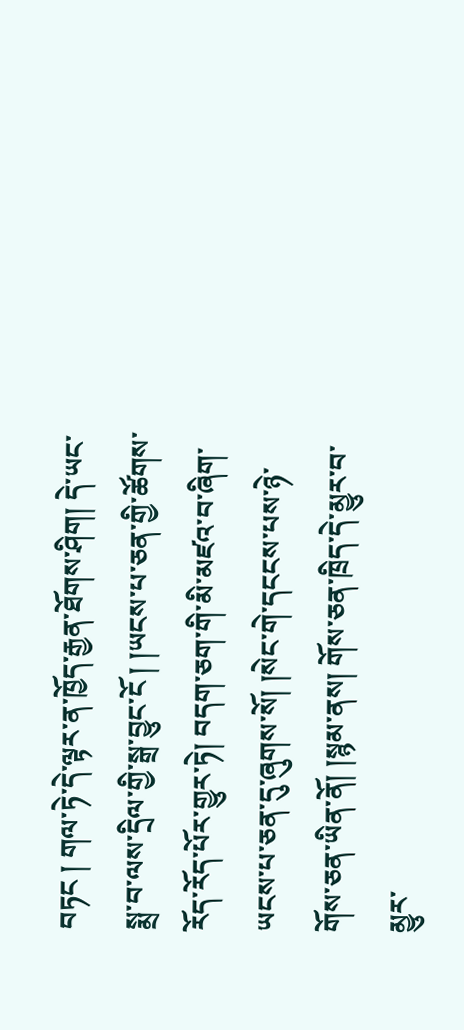བཏང ། གལ་ཏེ་དེ་ལྟར་ན་ཁྱོད་རྒྱན་ཐོགས་ཤིག། དེ་ཡང་སྨྲ་བ་ལས་དྲིལ་གྱི་སྒྲ་བྱུང་ངོ ། །ཡངས་པ་ཅན་གྱི་ཚོགས་རོད་རོད་པོར་གྱུར་ཏེ། བདག་ཅག་གི་མི་མཛའ་བ་ཞིག་ཡངས་པ་ཅན་དུ་ཞུགས་སོ། །སེང་གེ་དངངས་པས་ཉེ་གོས་ཅན་ཡིན་ནོ། །སྙམ་ནས། གོས་ཅན་ཁྲིད་དེ་མྱུར་བ་མྱུར་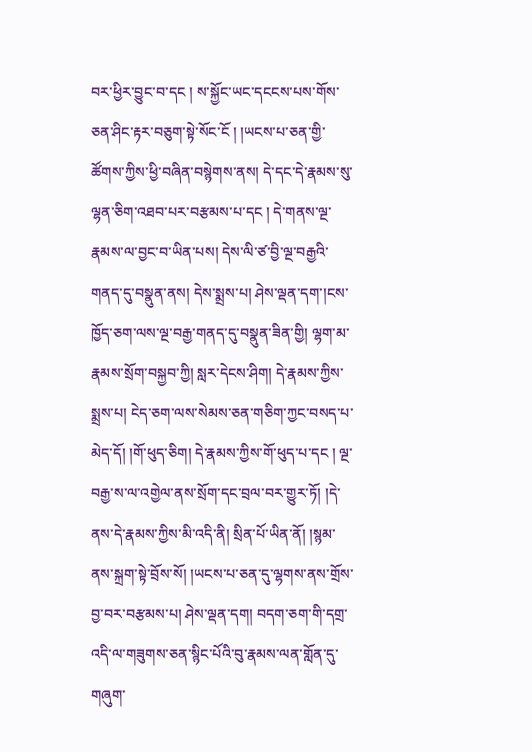བར་ཕྱིར་བྱུང་བ་དང ། ས་སྐྱོང་ཡང་དངངས་པས་གོས་ཅན་ཤིང་རྟར་བཅུག་སྟེ་སོང་ངོ ། །ཡངས་པ་ཅན་གྱི་ཚོགས་ཀྱིས་ཕྱི་བཞིན་བསྙེགས་ནས། དེ་དང་དེ་རྣམས་སུ་ལྷན་ཅིག་འཐབ་པར་བརྩམས་པ་དང ། དེ་གནས་ལྔ་རྣམས་ལ་བྱང་བ་ཡིན་པས། དེས་ལི་ཙ་བྱི་ལྔ་བརྒྱའི་གནད་དུ་བསྣུན་ནས། དེས་སྨྲས་པ། ཤེས་ལྡན་དག་།ངས་ཁྱོད་ཅག་ལས་ལྔ་བརྒྱ་གནད་དུ་བསྣུན་ཟིན་གྱི། ལྷག་མ་རྣམས་སྲོག་བསྐྱབ་ཀྱི། སླར་དེངས་ཤིག། དེ་རྣམས་ཀྱིས་སྨྲས་པ། ངེད་ཅག་ལས་སེམས་ཅན་གཅིག་ཀྱང་བསད་པ་མེད་དོ། །གོ་ཕུད་ཅིག། དེ་རྣམས་ཀྱིས་གོ་ཕུད་པ་དང ། ལྔ་བརྒྱ་ས་ལ་འགྱེལ་ནས་སྲོག་དང་བྲལ་བར་གྱུར་ཏོ། །དེ་ནས་དེ་རྣམས་ཀྱིས་མི་འདི་ནི། སྲིན་པོ་ཡིན་ནོ། །སྙམ་ནས་སྐྲག་སྟེ་བྲོས་སོ། །ཡངས་པ་ཅན་དུ་ལྷགས་ནས་གྲོས་བྱ་བར་བརྩམས་པ། ཤེས་ལྡན་དག། བདག་ཅག་གི་དགྲ་འདི་ལ་གཟུགས་ཅན་སྙིང་པོའི་བུ་རྣམས་ལན་གློན་དུ་གཞུག་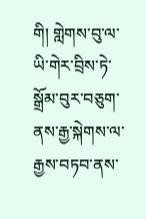གི། གླེགས་བུ་ལ་ཡི་གེར་བྲིས་ཏེ་སྒྲོམ་བུར་བཅུག་ནས་རྒྱ་སྐེགས་ལ་རྒྱས་བཏབ་ནས་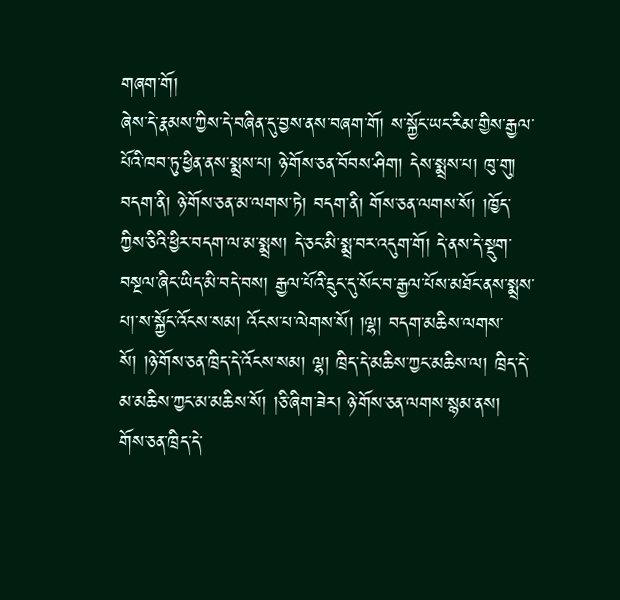གཞག་གོ།
ཞེས་དེ་རྣམས་ཀྱིས་དེ་བཞིན་དུ་བྱས་ནས་བཞག་གོ། ས་སྐྱོང་ཡང་རིམ་གྱིས་རྒྱལ་པོའི་ཁབ་ཏུ་ཕྱིན་ནས་སྨྲས་པ། ཉེ་གོས་ཅན་བོབས་ཤིག། དེས་སྨྲས་པ། ཁུ་གུ། བདག་ནི། ཉེ་གོས་ཅན་མ་ལགས་ཏེ། བདག་ནི། གོས་ཅན་ལགས་སོ། །ཁྱོད་ཀྱིས་ཅིའི་ཕྱིར་བདག་ལ་མ་སྨྲས། དེ་ཅང་མི་སྨྲ་བར་འདུག་གོ། དེ་ནས་དེ་སྡུག་བསྔལ་ཞིང་ཡིད་མི་བདེ་བས། རྒྱལ་པོའི་དྲུང་དུ་སོང་བ་རྒྱལ་པོས་མཐོང་ནས་སྨྲས་པ།་ས་སྐྱོང་འོངས་སམ། འོངས་པ་ལེགས་སོ། །ལྷ། བདག་མཆིས་ལགས་སོ། །ཉེ་གོས་ཅན་ཁྲིད་དེ་འོངས་སམ། ལྷ། ཁྲིད་དེ་མཆིས་ཀྱང་མཆིས་ལ། ཁྲིད་དེ་མ་མཆིས་ཀྱང་མ་མཆིས་སོ། །ཅི་ཞིག་ཟེར། ཉེ་གོས་ཅན་ལགས་སྙམ་ནས། གོས་ཅན་ཁྲིད་དེ་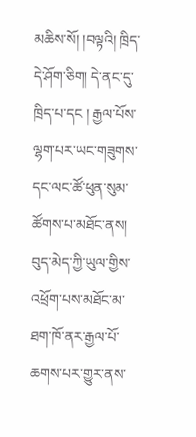མཆིས་སོ། །བལྟའི། ཁྲིད་དེ་ཤོག་ཅིག། དེ་ནང་དུ་ཁྲིད་པ་དང ། རྒྱལ་པོས་ལྷག་པར་ཡང་གཟུགས་དང་ལང་ཚོ་ཕུན་སུམ་ཚོགས་པ་མཐོང་ནས། བུད་མེད་ཀྱི་ཡུལ་གྱིས་འཕྲོག་པས་མཐོང་མ་ཐག་ཁོ་ནར་རྒྱལ་པོ་ཆགས་པར་གྱུར་ནས་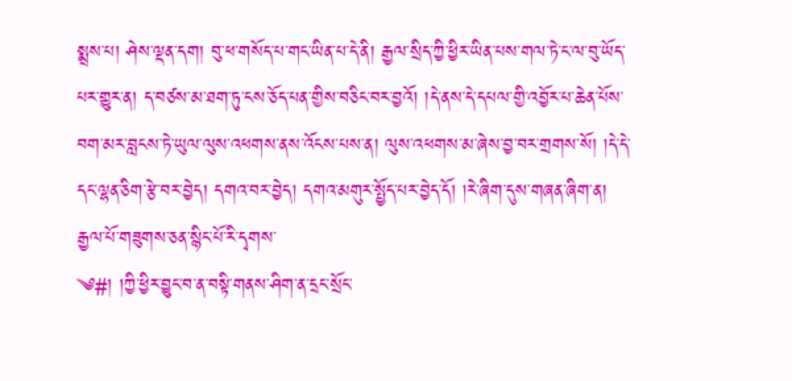སྨྲས་པ། ཤེས་ལྡན་དག། བུ་ཕ་གསོད་པ་གང་ཡིན་པ་དེ་ནི། རྒྱལ་སྲིད་ཀྱི་ཕྱིར་ཡིན་པས་གལ་ཏེ་ང་ལ་བུ་ཡོད་པར་གྱུར་ན། ད་བཙས་མ་ཐག་ཏུ་ངས་ཅོད་པན་གྱིས་བཅིང་བར་བྱའོ། །དེ་ནས་དེ་དཔལ་གྱི་འབྱོར་པ་ཆེན་པོས་བག་མར་བླངས་ཏེ་ཡུལ་ལུས་འཕགས་ནས་འོངས་པས་ན། ལུས་འཕགས་མ་ཞེས་བྱ་བར་གྲགས་སོ། །དེ་དེ་དང་ལྷན་ཅིག་རྩེ་བར་བྱེད། དགའ་བར་བྱེད། དགའ་མགུར་སྤྱོད་པར་བྱེད་དོ། །རེ་ཞིག་དུས་གཞན་ཞིག་ན། རྒྱལ་པོ་གཟུགས་ཅན་སྙིང་པོ་རི་དྭགས་
༄#། །ཀྱི་ཕྱིར་བྱུང་བ་ན་བསྟི་གནས་ཤིག་ན་དྲང་སྲོང་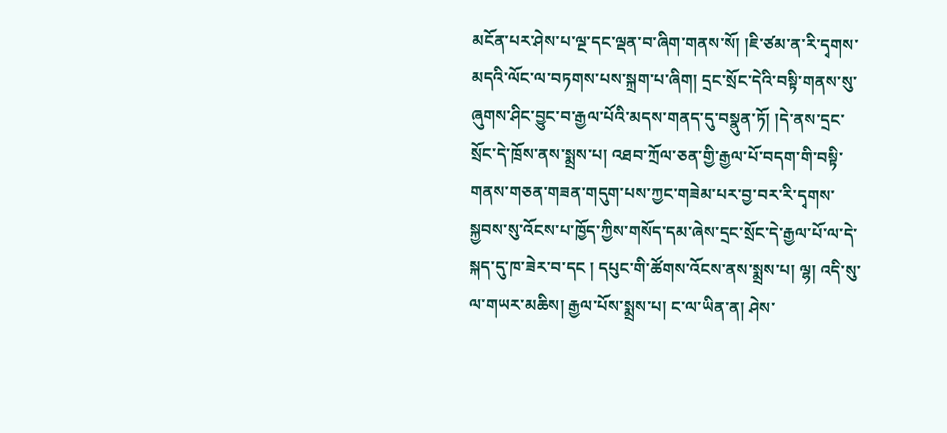མངོན་པར་ཤེས་པ་ལྔ་དང་ལྡན་བ་ཞིག་གནས་སོ། །ཇི་ཙམ་ན་རི་དྭགས་མདའི་ལོང་ལ་བཏགས་པས་སྐྲག་པ་ཞིག། དྲང་སྲོང་དེའི་བསྟི་གནས་སུ་ཞུགས་ཤིང་བྱུང་བ་རྒྱལ་པོའི་མདས་གནད་དུ་བསྣུན་ཏོ། །དེ་ནས་དྲང་སྲོང་དེ་ཁྲོས་ནས་སྨྲས་པ། འཐབ་ཀྲོལ་ཅན་གྱི་རྒྱལ་པོ་བདག་གི་བསྟི་གནས་གཅན་གཟན་གདུག་པས་ཀྱང་གཟེམ་པར་བྱ་བར་རི་དྭགས་སྐྱབས་སུ་འོངས་པ་ཁྱོད་ཀྱིས་གསོད་དམ་ཞེས་དྲང་སྲོང་དེ་རྒྱལ་པོ་ལ་དེ་སྐད་དུ་ཁ་ཟེར་བ་དང ། དཔུང་གི་ཚོགས་འོངས་ནས་སྨྲས་པ། ལྷ། འདི་སུ་ལ་གཡར་མཆིས། རྒྱལ་པོས་སྨྲས་པ། ང་ལ་ཡིན་ན། ཤེས་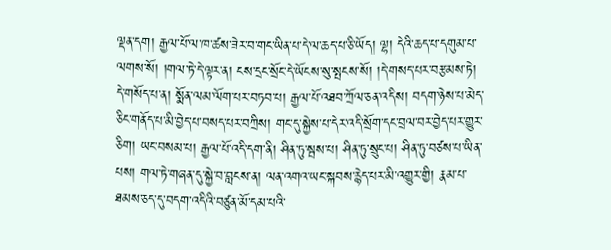ལྡན་དག། རྒྱལ་པོ་ལ་ཁ་ཚས་ཟེར་བ་གང་ཡིན་པ་དེ་ལ་ཆད་པ་ཅི་ཡོད། ལྷ། དེའི་ཆད་པ་དགུམ་པ་ལགས་སོ། །གལ་ཏེ་དེ་ལྟར་ན། ངས་དྲང་སྲོང་དེ་ཡོངས་སུ་སྤངས་སོ། །དེ་གསད་པར་བརྩམས་ཏེ། དེ་གསོད་པ་ན། སྨོན་ལམ་ལོག་པར་བཏབ་པ། རྒྱལ་པོ་འཐབ་ཀྲོལ་ཅན་འདིས། བདག་ཉེས་པ་མེད་ཅིང་གནོད་པ་མི་བྱེད་པ་བསད་པར་བཀྲིས། གང་དུ་སྐྱེས་པ་དེར་འདི་སྲོག་དང་བྲལ་བར་བྱེད་པར་གྱུར་ཅིག། ཡང་བསམ་པ། རྒྱལ་པོ་འདི་དག་ནི། ཤིན་ཏུ་སྦས་པ། ཤིན་ཏུ་སྲུང་པ། ཤིན་ཏུ་བཙས་པ་ཡིན་པས། གལ་ཏེ་གཞན་དུ་སྐྱེ་བ་བླངས་ན། ལན་འགའ་ཡང་སྐབས་རྙེད་པར་མི་འགྱུར་གྱི། རྣམ་པ་ཐམས་ཅད་དུ་བདག་འདིའི་བཙུན་མོ་དམ་པའི་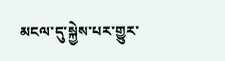མངལ་དུ་སྐྱེས་པར་གྱུར་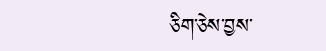ཅིག་ཅེས་བྱས་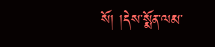སོ། །དེས་སྨོན་ལམ་